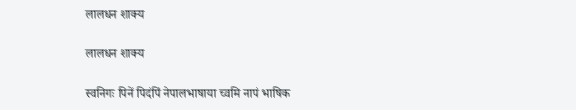लालधन शाक्य

लालधन शाक्य

स्वनिगः पिनें पिदंपिं नेपालभाषाया च्वमि नापं भाषिक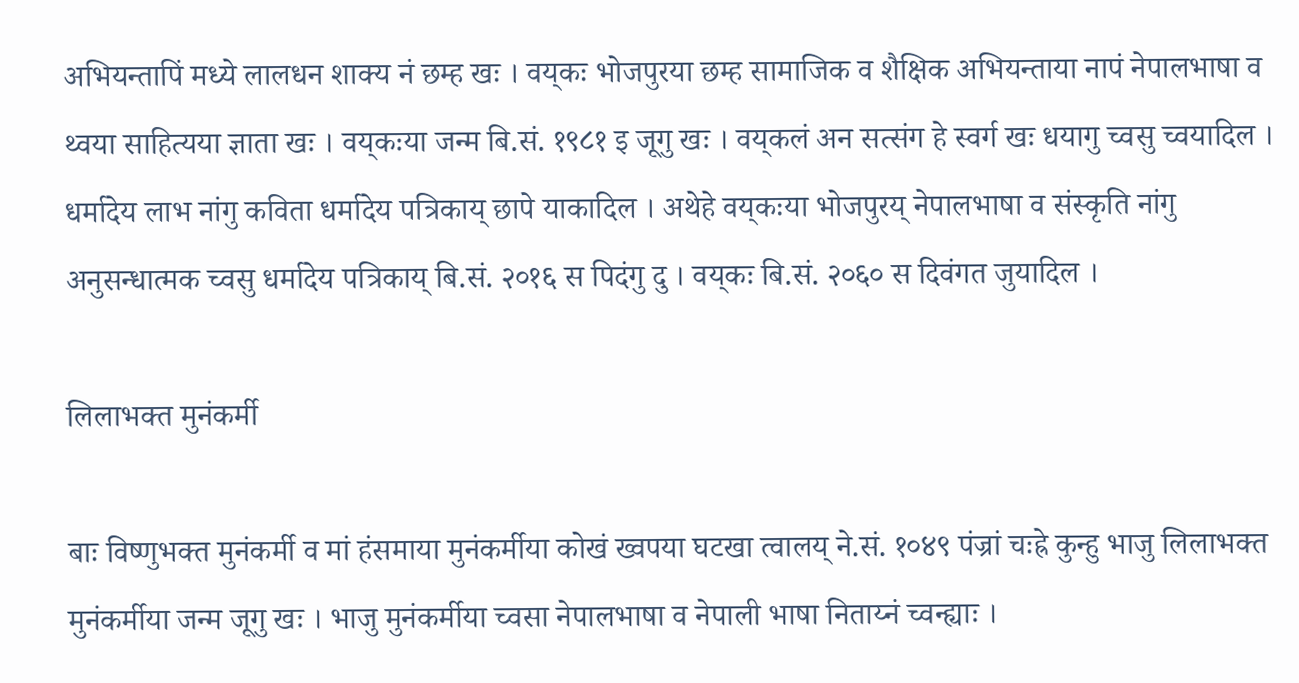अभियन्तापिं मध्ये लालधन शाक्य नं छम्ह खः । वय्‌कः भोजपुरया छम्ह सामाजिक व शैक्षिक अभियन्ताया नापं नेपालभाषा व थ्वया साहित्यया ज्ञाता खः । वय्‌कःया जन्म बि.सं. १९८१ इ जूगु खः । वय्‌कलं अन सत्संग हे स्वर्ग खः धयागु च्वसु च्वयादिल । धर्मादेय लाभ नांगु कविता धर्मादेय पत्रिकाय् छापे याकादिल । अथेहे वय्‌कःया भोजपुरय् नेपालभाषा व संस्कृति नांगु अनुसन्धात्मक च्वसु धर्मादेय पत्रिकाय् बि.सं. २०१६ स पिदंगु दु । वय्‌कः बि.सं. २०६० स दिवंगत जुयादिल ।

लिलाभक्त मुनंकर्मी

बाः विष्णुभक्त मुनंकर्मी व मां हंसमाया मुनंकर्मीया कोखं ख्वपया घटखा त्वालय् ने.सं. १०४९ पंज्रां चःह्रे कुन्हु भाजु लिलाभक्त मुनंकर्मीया जन्म जूगु खः । भाजु मुनंकर्मीया च्वसा नेपालभाषा व नेपाली भाषा निताय्नं च्वन्ह्याः ।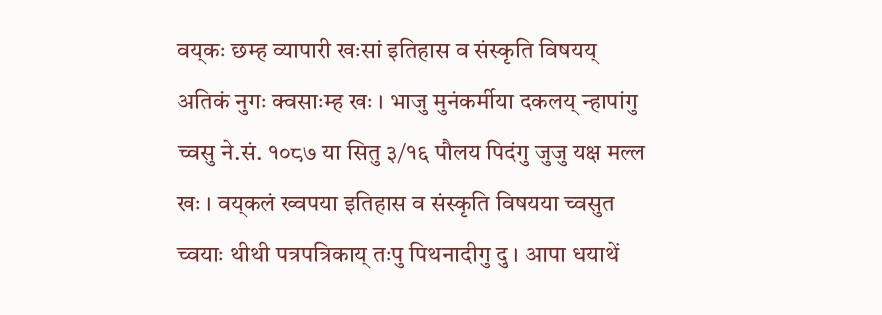वय्‌कः छम्ह व्यापारी खःसां इतिहास व संस्कृति विषयय् अतिकं नुगः क्वसाःम्ह खः । भाजु मुनंकर्मीया दकलय् न्हापांगु च्वसु ने.सं. १०८७ या सितु ३/१६ पौलय पिदंगु जुजु यक्ष मल्ल खः । वय्‌कलं ख्वपया इतिहास व संस्कृति विषयया च्वसुत च्वयाः थीथी पत्रपत्रिकाय् तःपु पिथनादीगु दु । आपा धयाथें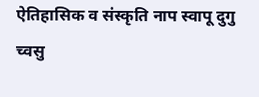ऐतिहासिक व संस्कृति नाप स्वापू दुगु च्वसु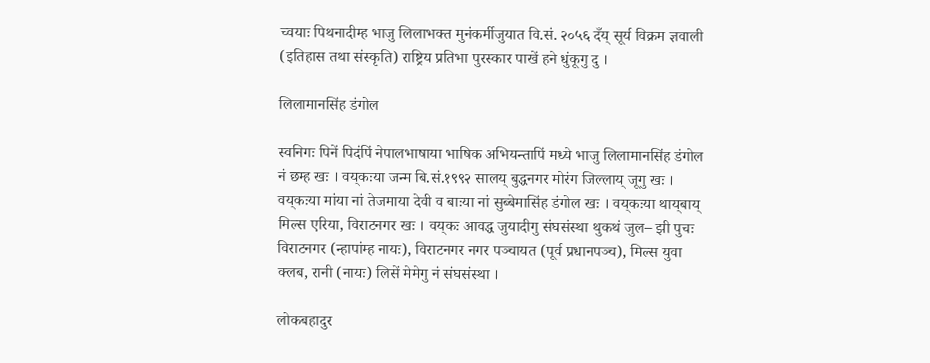च्वयाः पिथनादीम्ह भाजु लिलाभक्त मुनंकर्मीजुयात वि.सं. २०५६ दँय् सूर्य विक्रम ज्ञवाली (इतिहास तथा संस्कृति) राष्ट्रिय प्रतिभा पुरस्कार पाखें हने धुंकूगु दु ।

लिलामानसिंह डंगोल

स्वनिगः पिनें पिदंपिं नेपालभाषाया भाषिक अभियन्तापिं मध्ये भाजु लिलामानसिंह डंगोल नं छम्ह खः । वय्‌कःया जन्म बि.सं.१९९२ सालय् बुद्धनगर मोरंग जिल्लाय् जूगु खः । वय्‌कःया मांया नां तेजमाया देवी व बाःया नां सुब्बेमासिंह डंगोल खः । वय्‌कःया थाय्‌बाय् मिल्स एरिया, विराटनगर खः । वय्‌कः आवद्ध जुयादीगु संघसंस्था थुकथं जुल– झी पुचः विराटनगर (न्हापांम्ह नायः), विराटनगर नगर पञ्चायत (पूर्व प्रधानपञ्च), मिल्स युवा क्लब, रानी (नायः) लिसें मेमेगु नं संघसंस्था ।

लोकबहादुर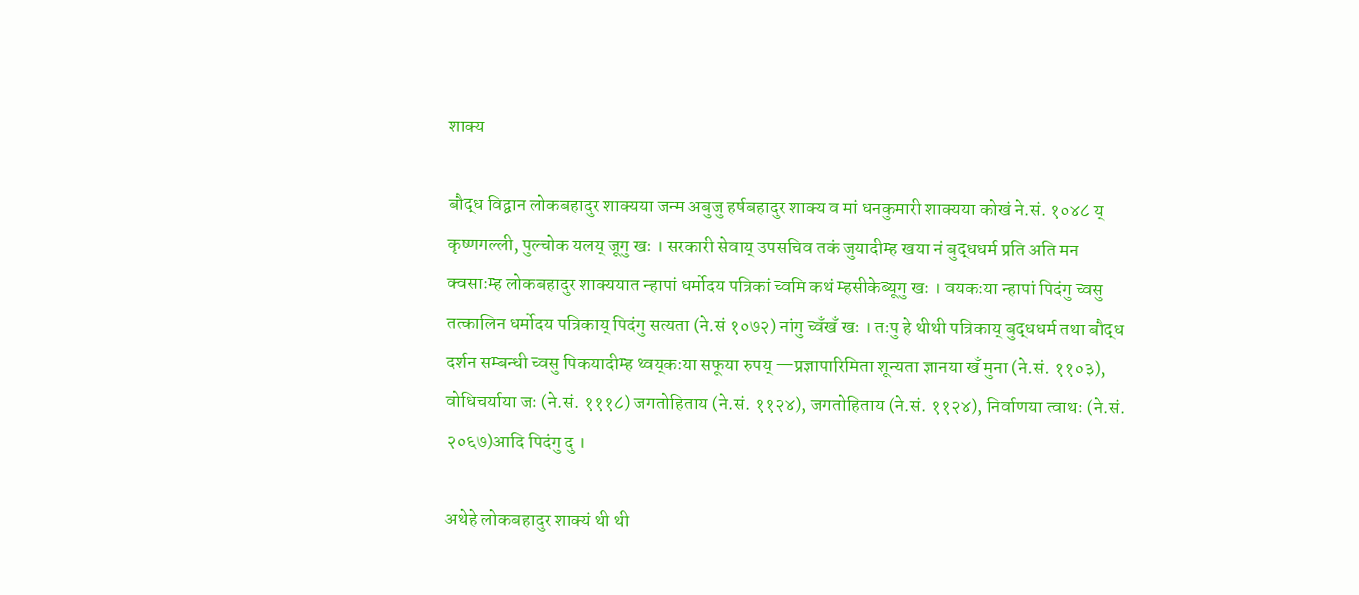शाक्य

बौद्ध विद्वान लोकबहादुर शाक्यया जन्म अबुजु हर्षबहादुर शाक्य व मां धनकुमारी शाक्यया कोखं ने.सं. १०४८ य् कृष्णगल्ली, पुल्चोक यलय् जूगु खः । सरकारी सेवाय् उपसचिव तकं जुयादीम्ह खया नं बुद्धधर्म प्रति अति मन क्वसाःम्ह लोकबहादुर शाक्ययात न्हापां धर्मोदय पत्रिकां च्वमि कथं म्हसीकेब्यूगु खः । वयकःया न्हापां पिदंगु च्वसु तत्कालिन धर्मोदय पत्रिकाय् पिदंगु सत्यता (ने.सं १०७२) नांगु च्वँखँ खः । तःपु हे थीथी पत्रिकाय् बुद्धधर्म तथा बौद्ध दर्शन सम्बन्धी च्वसु पिकयादीम्ह थ्वय्‌कःया सफूया रुपय् —प्रज्ञापारिमिता शून्यता ज्ञानया खँ मुना (ने.सं. ११०३), वोधिचर्याया जः (ने.सं. १११८) जगतोहिताय (ने.सं. ११२४), जगतोहिताय (ने.सं. ११२४), निर्वाणया त्वाथः (ने.सं. २०६७)आदि पिदंगु दु ।

अथेहे लोकबहादुर शाक्यं थी थी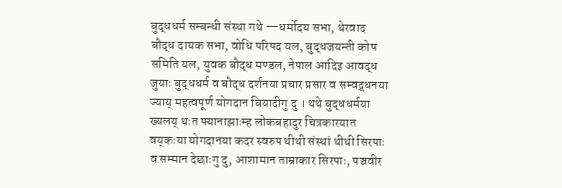बुद्धधर्म सम्बन्धी संस्था गथे —धर्मोदय सभा, थेरवाद बौद्ध दायक सभा, वोधि परिषद यल, बुद्धजयन्ती कोष समिति यल, युवक बौद्ध मण्डल, नेपाल आदिइ आवद्ध जुयाः बुद्धधर्म व बौद्ध दर्शनया प्रचार प्रसार व सम्वद्र्धनया ज्याय् महत्वपूर्ण योगदान बियादीगु दु । थथे बुद्धधर्मया ख्यलय् थःत फ्यानाझाःम्ह लोकबहादुर चित्रकारयात वय्‌कःया योगदानया कदर स्वरुप थीथी संस्थां थीथी सिरपाः व सम्मान देछाःगु दु, आशामान ताम्राकार सिरपाः, पञ्चवीर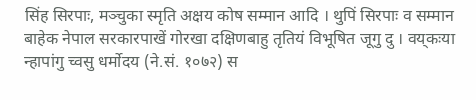सिंह सिरपाः, मञ्चुका स्मृति अक्षय कोष सम्मान आदि । थुपिं सिरपाः व सम्मान बाहेक नेपाल सरकारपाखें गोरखा दक्षिणबाहु तृतियं विभूषित जूगु दु । वय्‌कःया न्हापांगु च्वसु धर्मोदय (ने.सं. १०७२) स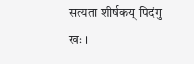सत्यता शीर्षकय् पिदंगु खः ।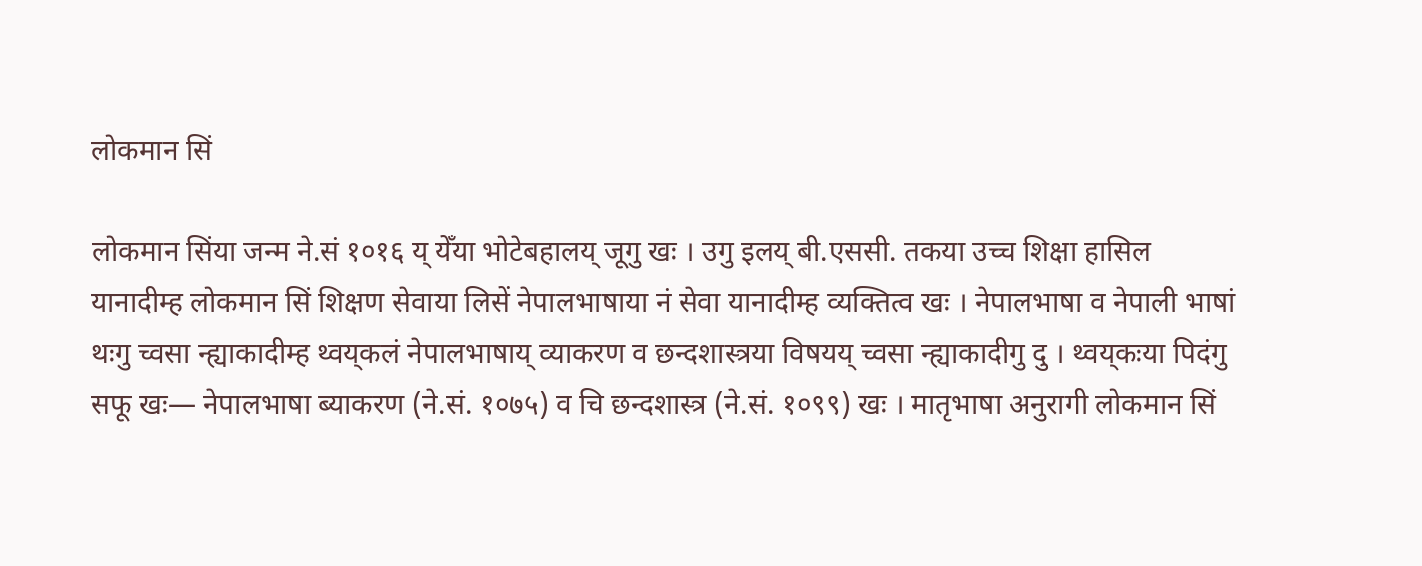लोकमान सिं

लोकमान सिंया जन्म ने.सं १०१६ य् येँया भोटेबहालय् जूगु खः । उगु इलय् बी.एससी. तकया उच्च शिक्षा हासिल यानादीम्ह लोकमान सिं शिक्षण सेवाया लिसें नेपालभाषाया नं सेवा यानादीम्ह व्यक्तित्व खः । नेपालभाषा व नेपाली भाषां थःगु च्वसा न्ह्याकादीम्ह थ्वय्‌कलं नेपालभाषाय् व्याकरण व छन्दशास्त्रया विषयय् च्वसा न्ह्याकादीगु दु । थ्वय्‌कःया पिदंगु सफू खः— नेपालभाषा ब्याकरण (ने.सं. १०७५) व चि छन्दशास्त्र (ने.सं. १०९९) खः । मातृभाषा अनुरागी लोकमान सिं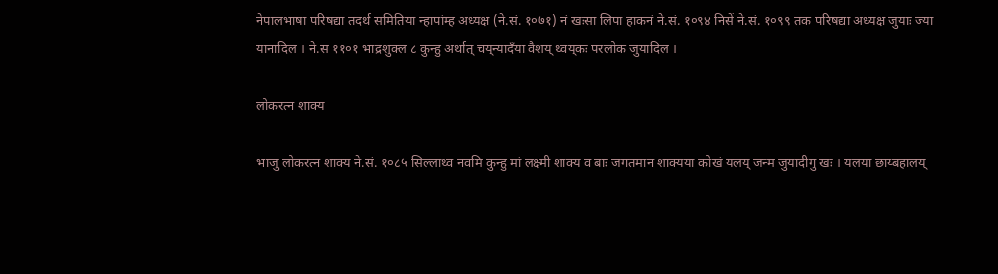नेपालभाषा परिषद्या तदर्थ समितिया न्हापांम्ह अध्यक्ष (ने.सं. १०७१) नं खःसा लिपा हाकनं ने.सं. १०९४ निसें ने.सं. १०९९ तक परिषद्या अध्यक्ष जुयाः ज्या यानादिल । ने.स ११०१ भाद्रशुक्ल ८ कुन्हु अर्थात् चय्‌न्यादँया वैशय् थ्वय्‌कः परलोक जुयादिल ।

लोकरत्न शाक्य

भाजु लोकरत्न शाक्य ने.सं. १०८५ सिल्लाथ्व नवमि कुन्हु मां लक्ष्मी शाक्य व बाः जगतमान शाक्यया कोखं यलय् जन्म जुयादीगु खः । यलया छाय्बहालय्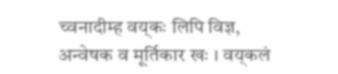च्वनादीम्ह वय्‌कः लिपि विज्ञ, अन्वेषक व मूर्तिकार खः । वय्‌कलं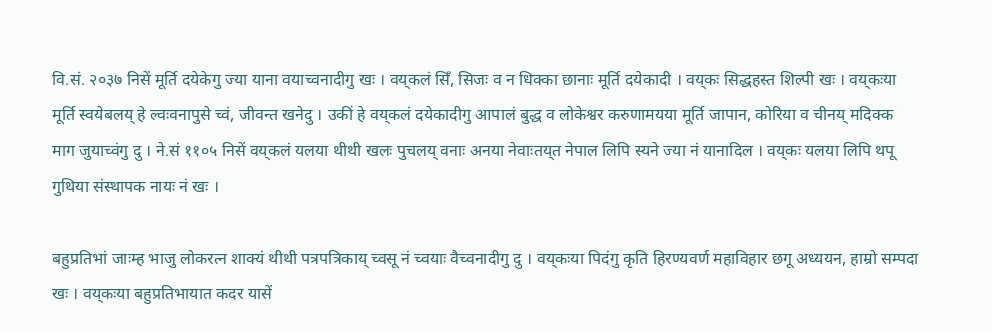वि.सं. २०३७ निसें मूर्ति दयेकेगु ज्या याना वयाच्वनादीगु खः । वय्‌कलं सिँ, सिजः व न धिक्का छानाः मूर्ति दयेकादी । वय्‌कः सिद्धहस्त शिल्पी खः । वय्‌कःया मूर्ति स्वयेबलय् हे ल्वःवनापुसे च्वं, जीवन्त खनेदु । उकीं हे वय्‌कलं दयेकादीगु आपालं बुद्ध व लोकेश्वर करुणामयया मूर्ति जापान, कोरिया व चीनय् मदिक्क माग जुयाच्वंगु दु । ने.सं ११०५ निसें वय्‌कलं यलया थीथी खलः पुचलय् वनाः अनया नेवाःतय्‌त नेपाल लिपि स्यने ज्या नं यानादिल । वय्‌कः यलया लिपि थपू गुथिया संस्थापक नायः नं खः ।

बहुप्रतिभां जाःम्ह भाजु लोकरत्न शाक्यं थीथी पत्रपत्रिकाय् च्वसू नं च्वयाः वैच्वनादीगु दु । वय्‌कःया पिदंगु कृति हिरण्यवर्ण महाविहार छगू अध्ययन, हाम्रो सम्पदा खः । वय्‌कःया बहुप्रतिभायात कदर यासें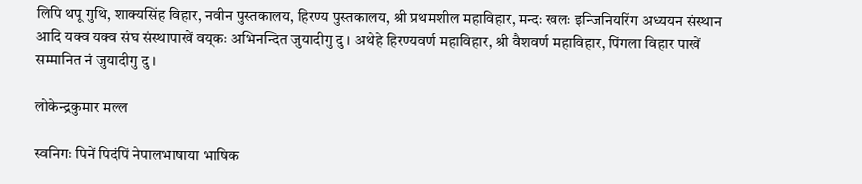लिपि थपू गुथि, शाक्यसिंह विहार, नवीन पुस्तकालय, हिरण्य पुस्तकालय, श्री प्रथमशील महाविहार, मन्दः खलः इन्जिनियरिंग अध्ययन संस्थान आदि यक्व यक्व संघ संस्थापाखें वय्‌कः अभिनन्दित जुयादीगु दु । अथेहे हिरण्यवर्ण महाविहार, श्री वैशवर्ण महाविहार, पिंगला विहार पाखें सम्मानित नं जुयादीगु दु ।

लोकेन्द्रकुमार मल्ल

स्वनिगः पिनें पिदंपिं नेपालभाषाया भाषिक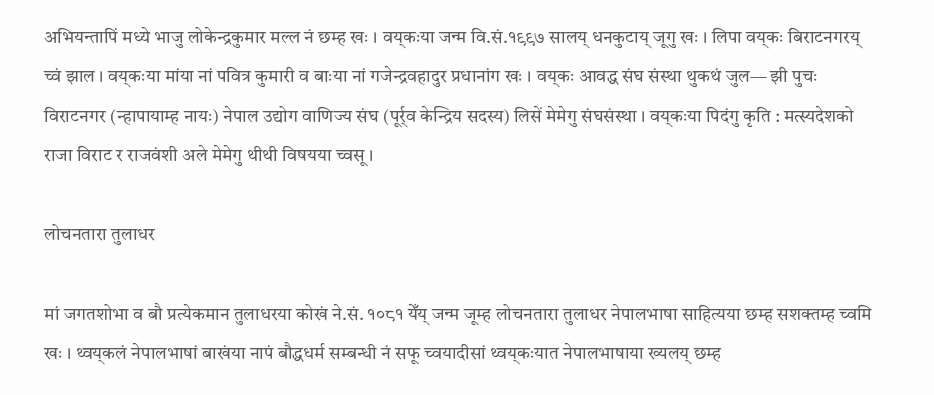अभियन्तापिं मध्ये भाजु लोकेन्द्रकुमार मल्ल नं छम्ह खः । वय्‌कःया जन्म वि.सं.१९९७ सालय् धनकुटाय् जूगु खः । लिपा वय्‌कः बिराटनगरय् च्वं झाल । वय्‌कःया मांया नां पवित्र कुमारी व बाःया नां गजेन्द्रवहादुर प्रधानांग खः । वय्‌कः आवद्ध संघ संस्था थुकथं जुल— झी पुचः विराटनगर (न्हापायाम्ह नायः) नेपाल उद्योग वाणिज्य संघ (पूर्र्व केन्द्रिय सदस्य) लिसें मेमेगु संघसंस्था । वय्‌कःया पिदंगु कृति : मत्स्यदेशको राजा विराट र राजवंशी अले मेमेगु थीथी विषयया च्वसू ।

लोचनतारा तुलाधर

मां जगतशोभा व बौ प्रत्येकमान तुलाधरया कोखं ने.सं. १०८१ येँय् जन्म जूम्ह लोचनतारा तुलाधर नेपालभाषा साहित्यया छम्ह सशक्तम्ह च्वमि खः । थ्वय्‌कलं नेपालभाषां बाखंया नापं बौद्धधर्म सम्बन्धी नं सफू च्वयादीसां थ्वय्‌कःयात नेपालभाषाया ख्यलय् छम्ह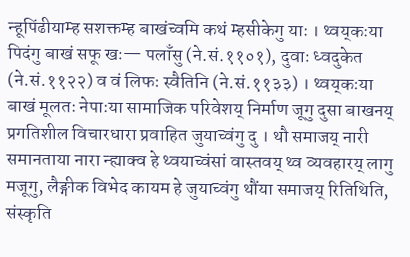न्हूपिंढीयाम्ह सशक्तम्ह बाखंच्वमि कथं म्हसीकेगु याः । थ्वय्‌कःया पिदंगु बाखं सफू खः— पलाँसु (ने.सं.११०१), दुवाः ध्वदुकेत (ने.सं.११२२) व वं लिफः स्वैतिनि (ने.सं.११३३) । थ्वय्‌कःया बाखं मूलतः नेपाःया सामाजिक परिवेशय् निर्माण जूगु दुसा बाखनय् प्रगतिशील विचारधारा प्रवाहित जुयाच्वंगु दु । थौ समाजय् नारी समानताया नारा न्ह्याक्व हे थ्वयाच्वंसां वास्तवय् थ्व व्यवहारय् लागु मजूगु, लैङ्गीक विभेद कायम हे जुयाच्वंगु थौंया समाजय् रितिथिति, संस्कृति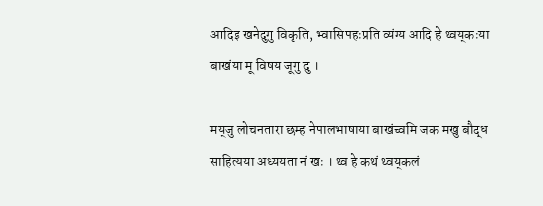आदिइ खनेदुगु विकृति, भ्वासिपहःप्रति व्यंग्य आदि हे थ्वय्‌कःया बाखंया मू विषय जूगु दु ।

मय्‌जु लोचनतारा छम्ह नेपालभाषाया बाखंच्वमि जक मखु बौद्ध साहित्यया अध्ययता नं खः । थ्व हे कथं थ्वय्‌कलं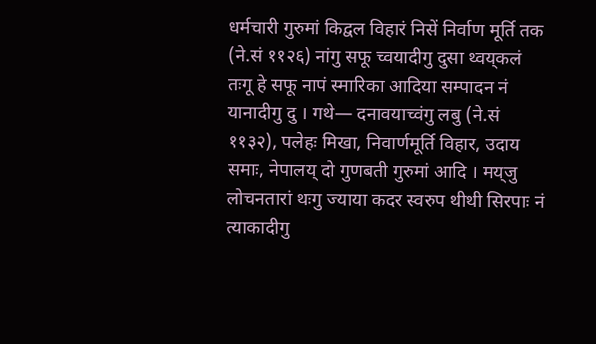धर्मचारी गुरुमां किद्वल विहारं निसें निर्वाण मूर्ति तक (ने.सं ११२६) नांगु सफू च्वयादीगु दुसा थ्वय्‌कलं तःगू हे सफू नापं स्मारिका आदिया सम्पादन नं यानादीगु दु । गथे— दनावयाच्वंगु लबु (ने.सं ११३२), पलेहः मिखा, निवार्णमूर्ति विहार, उदाय समाः, नेपालय् दो गुणबती गुरुमां आदि । मय्‌जु लोचनतारां थःगु ज्याया कदर स्वरुप थीथी सिरपाः नं त्याकादीगु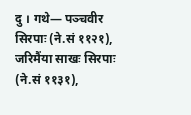दु । गथे— पञ्चवीर सिरपाः (ने.सं ११२१), जरिमैंया साखः सिरपाः (ने.सं ११३१),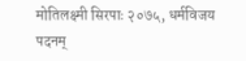मोतिलक्ष्मी सिरपाः २०७५, धर्मविजय पदनम्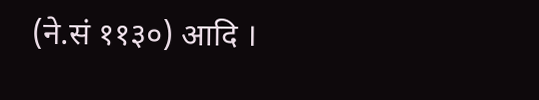(ने.सं ११३०) आदि ।